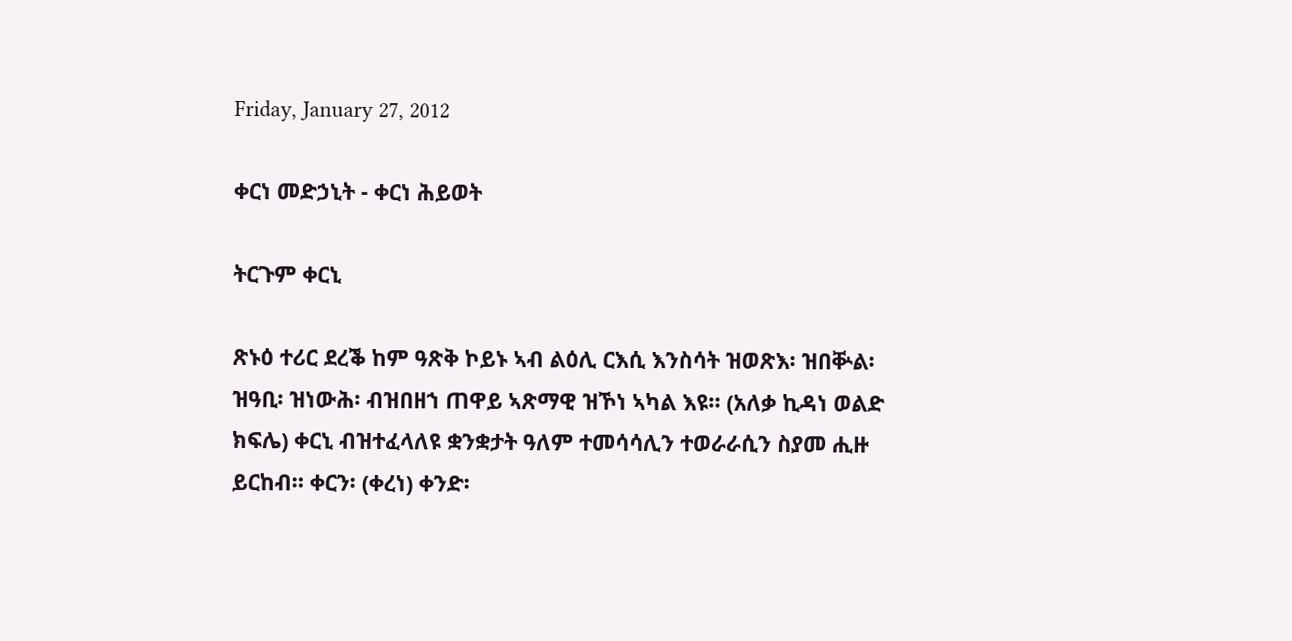Friday, January 27, 2012

ቀርነ መድኃኒት - ቀርነ ሕይወት

ትርጉም ቀርኒ

ጽኑዕ ተሪር ደረቕ ከም ዓጽቅ ኮይኑ ኣብ ልዕሊ ርእሲ እንስሳት ዝወጽእ፡ ዝበቝል፡ ዝዓቢ፡ ዝነውሕ፡ ብዝበዘኀ ጠዋይ ኣጽማዊ ዝኾነ ኣካል እዩ። (አለቃ ኪዳነ ወልድ ክፍሌ) ቀርኒ ብዝተፈላለዩ ቋንቋታት ዓለም ተመሳሳሊን ተወራራሲን ስያመ ሒዙ ይርከብ። ቀርን፡ (ቀረነ) ቀንድ፡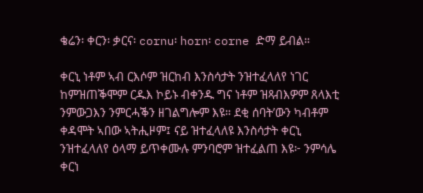ቄሬን፡ ቀርን፡ ቃርና፡ cornu፡ horn፡ corne ድማ ይብል።

ቀርኒ ነቶም ኣብ ርእሶም ዝርከብ እንስሳታት ንዝተፈላለየ ነገር ከምዝጠቕሞም ርዱእ ኮይኑ ብቀንዱ ግና ነቶም ዝጻብእዎም ጸላእቲ ንምውጋእን ንምርሓቕን ዘገልግሎም እዩ። ደቂ ሰባት’ውን ካብቶም ቀዳሞት ኣበው ኣትሒዞም፤ ናይ ዝተፈላለዩ እንስሳታት ቀርኒ ንዝተፈላለየ ዕላማ ይጥቀሙሉ ምንባሮም ዝተፈልጠ እዩ፦ ንምሳሌ ቀርነ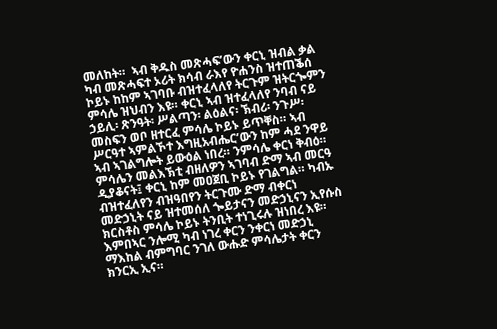መለከት።  ኣብ ቅዱስ መጽሓፍ’ውን ቀርኒ ዝብል ቃል ካብ መጽሓፍተ ኦሪት ክሳብ ራእየ ዮሐንስ ዝተጠቕሰ ኮይኑ ከከም ኣገባቡ ብዝተፈላለየ ትርጉም ዝትርጐምን ምሳሌ ዝህብን እዩ። ቀርኒ ኣብ ዝተፈላለየ ንባብ ናይ ኃይሊ፡ ጽንዓት፡ ሥልጣን፡ ልዕልና፡ ኽብሪ፡ ንጉሥ፡ መስፍን ወቦ ዘተርፈ ምሳሌ ኮይኑ ይጥቐስ። ኣብ ሥርዓተ ኣምልኾተ እግዚአብሔር’ውን ከም ሓደ ንዋይ ኣብ ኣገልግሎት ይውዕል ነበረ። ንምሳሌ ቀርነ ቅብዕ። ምሳሌን መልእኽቲ ብዘለዎን ኣገባብ ድማ ኣብ መርዓ ዲያቆናት፤ ቀርኒ ከም መዐጀቢ ኮይኑ የገልግል። ካብኡ ብዝተፈለየን ብዝዓበየን ትርጉሙ ድማ ብቀርነ መድኃኒት ናይ ዝተመሰለ ጐይታናን መድኃኒናን ኢየሱስ ክርስቶስ ምሳሌ ኮይኑ ትንቢት ተነጊሩሉ ዝነበረ እዩ።  እምበኣር ንሎሚ ካብ ነገረ ቀርን ንቀርነ መድኃኒ ማእከል ብምግባር ንገለ ውሑድ ምሳሌታት ቀርን ክንርኢ ኢና።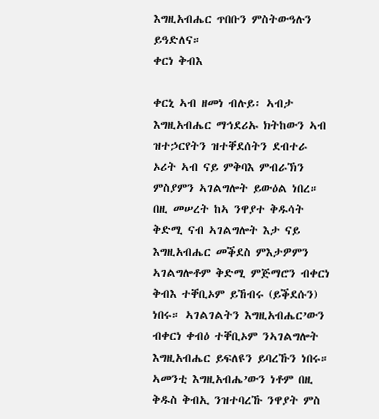እግዚአብሔር ጥበቡን ምስትውዓሉን ይዓድለና።
ቀርነ ቅብእ

ቀርኒ ኣብ ዘመነ ብሉይ፡ ኣብታ እግዚአብሔር ማኅደሪኡ ክትከውን ኣብ ዝተኃርየትን ዝተቐደሰትን ደብተራ ኦሪት ኣብ ናይ ምቅባእ ምብራኽን ምስያምን ኣገልግሎት ይውዕል ነበረ። በዚ መሠረት ከኣ ንዋያተ ቅዱሳት ቅድሚ ናብ ኣገልግሎት እታ ናይ እግዚአብሔር መቕደስ ምእታዎምን ኣገልግሎቶም ቅድሚ ምጅማሮን ብቀርነ ቅብእ ተቐቢኦም ይኸብሩ (ይቕደሱን) ነበሩ። ኣገልገልትን እግዚአብሔር’ውን ብቀርነ ቀብዕ ተቐቢኦም ንኣገልግሎት እግዚአብሔር ይፍለዩን ይባረኹን ነበሩ። ኣመንቲ እግዚአብሔ’ውን ነቶም በዚ ቅዱስ ቅብኢ ንዝተባረኹ ንዋያት ምስ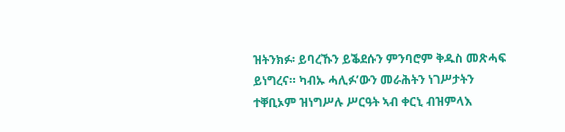ዝትንክፉ፡ ይባረኹን ይቕደሱን ምንባሮም ቅዱስ መጽሓፍ ይነግረና። ካብኡ ሓሊፉ’ውን መራሕትን ነገሥታትን ተቐቢኦም ዝነግሥሉ ሥርዓት ኣብ ቀርኒ ብዝምላእ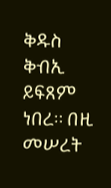ቅዱስ ቅብኢ ይፍጸም ነበረ። በዚ መሠረት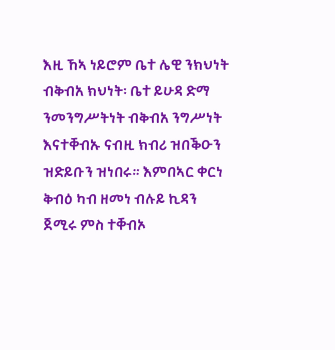እዚ ኸኣ ነይሮም ቤተ ሌዊ ንክህነት ብቅብአ ክህነት፡ ቤተ ይሁዳ ድማ ንመንግሥትነት ብቅብአ ንግሥነት እናተቐብኡ ናብዚ ክብሪ ዝበቕዑን ዝድይቡን ዝነበሩ። እምበኣር ቀርነ ቅብዕ ካብ ዘመነ ብሉይ ኪዳን ጀሚሩ ምስ ተቐብኦ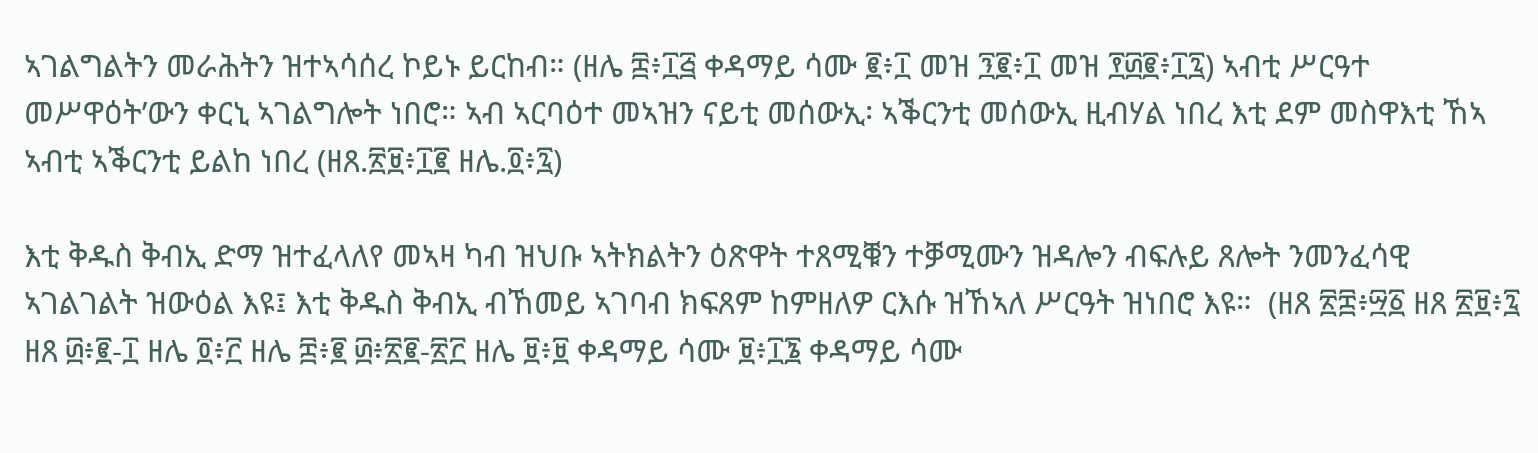ኣገልግልትን መራሕትን ዝተኣሳሰረ ኮይኑ ይርከብ። (ዘሌ ፰፥፲፭ ቀዳማይ ሳሙ ፪፥፲ መዝ ፺፪፥፲ መዝ ፻፴፪፥፲፯) ኣብቲ ሥርዓተ መሥዋዕት’ውን ቀርኒ ኣገልግሎት ነበሮ። ኣብ ኣርባዕተ መኣዝን ናይቲ መሰውኢ፡ ኣቕርንቲ መሰውኢ ዚብሃል ነበረ እቲ ደም መስዋእቲ ኸኣ ኣብቲ ኣቕርንቲ ይልከ ነበረ (ዘጸ.፳፱፥፲፪ ዘሌ.፬፥፯)

እቲ ቅዱስ ቅብኢ ድማ ዝተፈላለየ መኣዛ ካብ ዝህቡ ኣትክልትን ዕጽዋት ተጸሚቑን ተቓሚሙን ዝዳሎን ብፍሉይ ጸሎት ንመንፈሳዊ ኣገልገልት ዝውዕል እዩ፤ እቲ ቅዱስ ቅብኢ ብኸመይ ኣገባብ ክፍጸም ከምዘለዎ ርእሱ ዝኸኣለ ሥርዓት ዝነበሮ እዩ።  (ዘጸ ፳፰፥፵፩ ዘጸ ፳፱፥፯ ዘጸ ፴፥፪-፲ ዘሌ ፬፥፫ ዘሌ ፰፥፪ ፴፥፳፪-፳፫ ዘሌ ፱፥፱ ቀዳማይ ሳሙ ፱፥፲፮ ቀዳማይ ሳሙ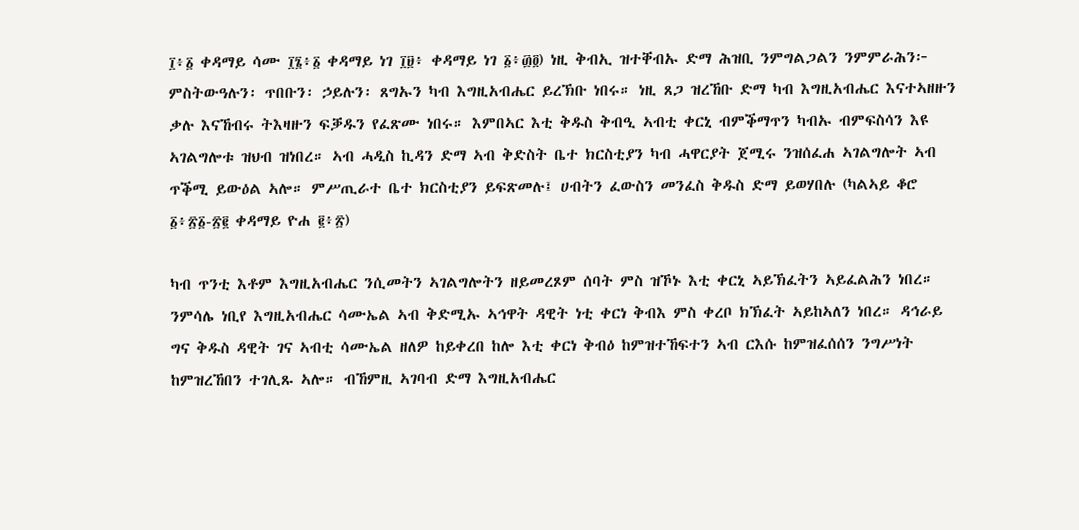፲፥፩ ቀዳማይ ሳሙ ፲፮፥፩ ቀዳማይ ነገ ፲፱፥ ቀዳማይ ነገ ፩፥፴፬) ነዚ ቅብኢ ዝተቐብኡ ድማ ሕዝቢ ንምግልጋልን ንምምራሕን፦ ምስትውዓሉን፡ ጥበቡን፡ ኃይሉን፡ ጸግኡን ካብ እግዚአብሔር ይረኽቡ ነበሩ። ነዚ ጸጋ ዝረኸቡ ድማ ካብ እግዚአብሔር እናተኣዘዙን ቃሉ እናኸብሩ ትእዛዙን ፍቓዱን የፈጽሙ ነበሩ። እምበኣር እቲ ቅዱስ ቅብዒ ኣብቲ ቀርኒ ብምቕማጥን ካብኡ ብምፍስሳን እዩ ኣገልግሎቱ ዝህብ ዝነበረ። ኣብ ሓዲስ ኪዳን ድማ ኣብ ቅድስት ቤተ ክርስቲያን ካብ ሓዋርያት ጀሚሩ ንዝሰፈሐ ኣገልግሎት ኣብ ጥቕሚ ይውዕል ኣሎ። ምሥጢራተ ቤተ ክርስቲያን ይፍጽመሉ፤ ሀብትን ፈውስን መንፈስ ቅዱስ ድማ ይወሃበሉ (ካልኣይ ቆሮ ፩፥፳፩-፳፪ ቀዳማይ ዮሐ ፪፥፳)

ካብ ጥንቲ እቶም እግዚአብሔር ንሲመትን ኣገልግሎትን ዘይመረጾም ሰባት ምስ ዝኾኑ እቲ ቀርኒ ኣይኽፈትን ኣይፈልሕን ነበረ። ንምሳሌ ነቢየ እግዚአብሔር ሳሙኤል ኣብ ቅድሚኡ ኣኅዋት ዳዊት ነቲ ቀርነ ቅብእ ምስ ቀረቦ ክኽፈት ኣይከኣለን ነበረ። ዳኅራይ ግና ቅዱስ ዳዊት ገና ኣብቲ ሳሙኤል ዘለዎ ከይቀረበ ከሎ እቲ ቀርነ ቅብዕ ከምዝተኸፍተን ኣብ ርእሱ ከምዝፈሰሰን ንግሥነት ከምዝረኸበን ተገሊጹ ኣሎ። ብኸምዚ ኣገባብ ድማ እግዚአብሔር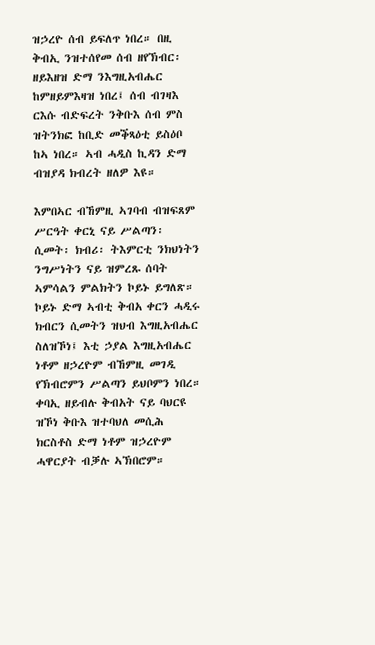ዝኃረዮ ሰብ ይፍለጥ ነበረ። በዚ ቅብኢ ንዝተሰየመ ሰብ ዘየኽብር፡ ዘይእዘዝ ድማ ንእግዚአብሔር ከምዘይምእዛዝ ነበረ፤ ሰብ ብገዛእ ርእሱ ብድፍረት ንቅቡእ ሰብ ምስ ዝትንክፎ ከቢድ መቕጻዕቲ ይስዕቦ ከኣ ነበረ። ኣብ ሓዲስ ኪዳን ድማ ብዝያዳ ክብረት ዘለዎ እዩ።

እምበኣር ብኸምዚ ኣገባብ ብዝፍጸም ሥርዓት ቀርኒ ናይ ሥልጣን፡ ሲመት፡ ክብሪ፡ ትእምርቲ ንክህነትን ንግሥነትን ናይ ዝምረጹ ሰባት ኣምሳልን ምልክትን ኮይኑ ይግለጽ። ኮይኑ ድማ ኣብቲ ቅብአ ቀርን ሓዲሩ ክብርን ሲመትን ዝህብ እግዚአብሔር ስለዝኾነ፤ እቲ ኃያል እግዚአብሔር ነቶም ዘኃረዮም ብኸምዚ መገዲ የኽብሮምን ሥልጣን ይህቦምን ነበረ። ቀባኢ ዘይብሉ ቅብአት ናይ ባህርዩ ዝኾነ ቅቡእ ዝተባህለ መሲሕ ክርስቶስ ድማ ነቶም ዝኃረዮም ሓዋርያት ብቓሉ ኣኽበሮም።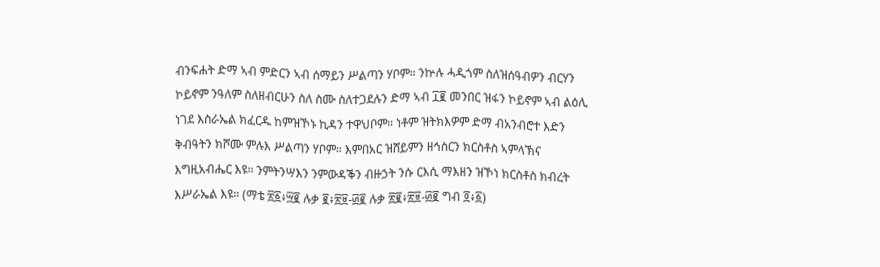ብንፍሐት ድማ ኣብ ምድርን ኣብ ሰማይን ሥልጣን ሃቦም። ንኵሉ ሓዲጎም ስለዝሰዓብዎን ብርሃን ኮይኖም ንዓለም ስለዘብርሁን ስለ ስሙ ስለተጋደሉን ድማ ኣብ ፲፪ መንበር ዝፋን ኮይኖም ኣብ ልዕሊ ነገደ እስራኤል ክፈርዱ ከምዝኾኑ ኪዳን ተዋህቦም። ነቶም ዝትክእዎም ድማ ብአንብሮተ እድን ቅብዓትን ክሾሙ ምሉእ ሥልጣን ሃቦም። እምበአር ዝሸይምን ዘኅስርን ክርስቶስ ኣምላኽና እግዚአብሔር እዩ። ንምትንሣእን ንምውዳቕን ብዙኃት ንሱ ርእሲ ማእዘን ዝኾነ ክርስቶስ ክብረት እሥራኤል እዩ። (ማቴ ፳፩፥፵፪ ሉቃ ፪፥፳፱-፴፪ ሉቃ ፳፪፥፳፱-፴፪ ግብ ፬፥፩)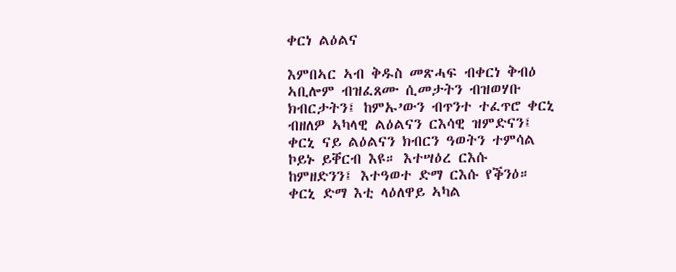ቀርነ ልዕልና

እምበኣር ኣብ ቅዱስ መጽሓፍ ብቀርነ ቅብዕ ኣቢሎም ብዝፈጸሙ ሲመታትን ብዝወሃቡ ክብርታትን፤ ከምኡ’ውን ብጥንተ ተፈጥሮ ቀርኒ ብዘለዎ ኣካላዊ ልዕልናን ርእሳዊ ዝምድናን፤ ቀርኒ ናይ ልዕልናን ክብርን ዓወትን ተምሳል ኮይኑ ይቐርብ እዩ። እተሣዕረ ርእሱ ከምዘድንን፤ እተዓወተ ድማ ርእሱ የቕንዕ።  ቀርኒ ድማ እቲ ላዕለዋይ ኣካል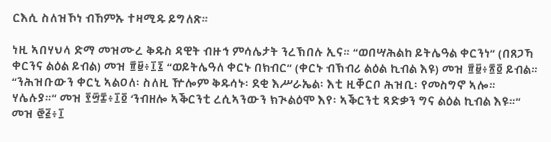ርእሲ ስለዝኾነ ብኸምኡ ተዛሚዱ ይግለጽ።

ነዚ ኣበሃህላ ድማ መዝሙረ ቅዱስ ዳዊት ብዙኅ ምሳሌታት ንረኽበሉ ኢና። “ወበሣሕልከ ይትሌዓል ቀርንነ” (በጸጋኻ ቀርንና ልዕል ይብል) መዝ ፹፱፥፲፯ “ወይትሌዓለ ቀርኑ በክብር” (ቀርኑ ብኽብሪ ልዕል ኪብል እዩ) መዝ ፹፱፥፳፬ ይብል። “ንሕዝቡውን ቀርኒ ኣልዐለ፡ ስለዚ ዅሎም ቅዱሳኑ፡ ደቂ እሥራኤል፡ እቲ ዚቐርቦ ሕዝቢ፡ የመስግኖ ኣሎ። ሃሌሉያ።” መዝ ፻፵፰፥፲፬ ‘ንብዘሎ ኣቕርንቲ ረሲኣንውን ክጒልዕሞ እየ፡ ኣቕርንቲ ጻድቃን ግና ልዕል ኪብል እዩ።” መዝ ፸፭፥፲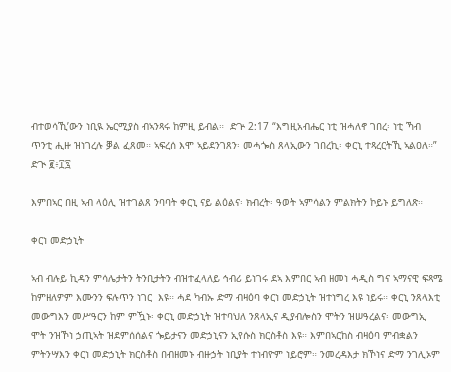ብተወሳኺ’ውን ነቢዪ ኤርሚያስ ብኣንጻሩ ከምዚ ይብል።  ድጕ 2:17 “እግዚአብሔር ነቲ ዝሓለኖ ገበረ፡ ነቲ ኻብ ጥንቲ ሒዙ ዝነገረሉ ቓል ፈጸመ። ኣፍረሰ እሞ ኣይደንገጸን፡ መሓጐስ ጸላኢውን ገበረኪ፡ ቀርኒ ተጻረርትኺ ኣልዐለ።” ድጒ ፪፥፲፯

እምበኣር በዚ ኣብ ላዕሊ ዝተገልጸ ንባባት ቀርኒ ናይ ልዕልና፡ ክብረት፡ ዓወት ኣምሳልን ምልክትን ኮይኑ ይግለጽ።

ቀርነ መድኃኒት

ኣብ ብሉይ ኪዳን ምሳሌታትን ትንቢታትን ብዝተፈላለይ ኅብሪ ይነገሩ ደኣ እምበር ኣብ ዘመነ ሓዲስ ግና ኣማናዊ ፍጻሜ ከምዘለዎም እሙንን ፍሉጥን ነገር  እዩ። ሓደ ካብኡ ድማ ብዛዕባ ቀርነ መድኃኒት ዝተነግረ እዩ ነይሩ። ቀርኒ ንጸላእቲ መውግእን መሥዓርን ከም ምዃኑ፡ ቀርኒ መድኃኒት ዝተባህለ ንጸላኢና ዲያብሎስን ሞትን ዝሠዓረልና፡ መውግኢ ሞት ንዝኾነ ኃጢኣት ዝደምሰሰልና ጐይታናን መድኃኒናን ኢየሱስ ክርስቶስ እዩ። እምበኣርከስ ብዛዕባ ምብቋልን ምትንሣእን ቀርነ መድኃኒት ክርስቶስ በብዘመኑ ብዙኃት ነቢያት ተነብዮም ነይሮም። ንመረዳእታ ክኾነና ድማ ንገሊኦም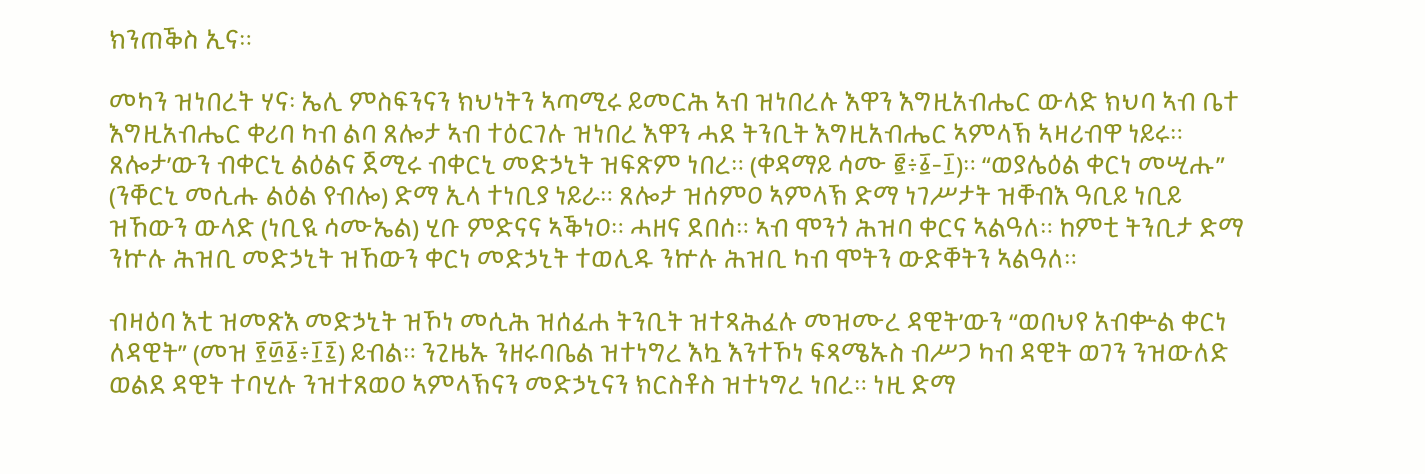ክንጠቕስ ኢና።

መካን ዝነበረት ሃና፡ ኤሊ ምስፍንናን ክህነትን ኣጣሚሩ ይመርሕ ኣብ ዝነበረሉ እዋን እግዚአብሔር ውላድ ክህባ ኣብ ቤተ እግዚአብሔር ቀሪባ ካብ ልባ ጸሎታ ኣብ ተዕርገሉ ዝነበረ እዋን ሓደ ትንቢት እግዚአብሔር ኣምላኽ ኣዛሪብዋ ነይሩ። ጸሎታ’ውን ብቀርኒ ልዕልና ጀሚሩ ብቀርኒ መድኃኒት ዝፍጽም ነበረ። (ቀዳማይ ሳሙ ፪፥፩-፲)። “ወያሌዕል ቀርነ መሢሑ” (ንቐርኒ መሲሑ ልዕል የብሎ) ድማ ኢላ ተነቢያ ነይራ። ጸሎታ ዝሰምዐ ኣምላኽ ድማ ነገሥታት ዝቐብእ ዓቢይ ነቢይ ዝኸውን ውላድ (ነቢዪ ሳሙኤል) ሂቡ ምድናና ኣቕነዐ። ሓዘና ደበሰ። ኣብ ሞንጎ ሕዝባ ቀርና ኣልዓለ። ከምቲ ትንቢታ ድማ ንኵሉ ሕዝቢ መድኃኒት ዝኸውን ቀርነ መድኃኒት ተወሊዱ ንኵሉ ሕዝቢ ካብ ሞትን ውድቐትን ኣልዓለ።

ብዛዕባ እቲ ዝመጽእ መድኃኒት ዝኾነ መሲሕ ዝሰፈሐ ትንቢት ዝተጻሕፈሉ መዝሙረ ዳዊት’ውን “ወበህየ አብቍል ቀርነ ለዳዊት” (መዝ ፻፴፩፥፲፯) ይብል። ንጊዜኡ ንዘሩባቤል ዝተነግረ እኳ እንተኾነ ፍጻሜኡስ ብሥጋ ካብ ዳዊት ወገን ንዝውለድ ወልደ ዳዊት ተባሂሉ ንዝተጸወዐ ኣምላኽናን መድኃኒናን ክርስቶስ ዝተነግረ ነበረ። ነዚ ድማ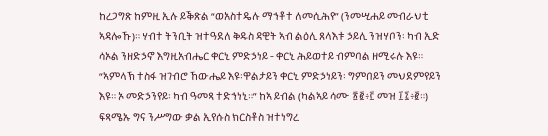ከረጋግጽ ከምዚ ኢሉ ይቕጽል “ወአስተዴሉ ማኅቶተ ለመሲሕየ” (ንመሢሐይ መብራህቲ ኣዳሎኹ)። ሃብተ ትንቢት ዝተዓደለ ቅዱስ ዳዊት ኣብ ልዕሊ ጸላእቱ ኃይሊ ንዝሃቦን፡ ካብ ኢድ ሳኦል ንዘድኃኖ እግዚአብሔር ቀርኒ ምድኃነይ - ቀርኒ ሕይወተይ ብምባል ዘሚሩሉ እዩ። “ኣምላኽ ተስፋ ዝገብሮ ኸውሔይ እዩ፡ዋልታይን ቀርኒ ምድኃነይን፡ ግምበይን መህደምየይን እዩ። ኦ መድኃንየይ፡ ካብ ዓመጻ ተድኅነኒ።” ከኣ ይብል (ካልኣይ ሳሙ ፳፪፥፫ መዝ ፲፯፥፪።) ፍጻሜኡ ግና ንሥግው ቃል ኢየሱስ ክርስቶስ ዝተነግረ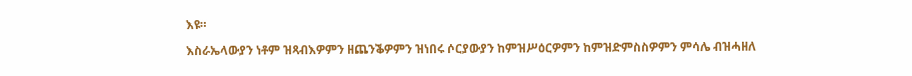እዩ።

እስራኤላውያን ነቶም ዝጻብእዎምን ዘጨንቕዎምን ዝነበሩ ሶርያውያን ከምዝሥዕርዎምን ከምዝድምስስዎምን ምሳሌ ብዝሓዘለ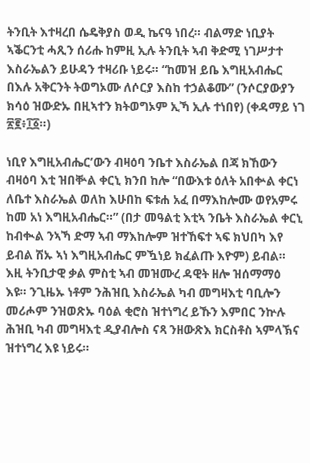ትንቢት እተዛረበ ሴዴቅያስ ወዲ ኬናዓ ነበረ። ብልማድ ነቢያት ኣቕርንቲ ሓጺን ሰሪሑ ከምዚ ኢሉ ትንቢት ኣብ ቅድሚ ነገሥታተ እስራኤልን ይሁዳን ተዛሪቡ ነይሩ። “ከመዝ ይቤ እግዚአብሔር በእሉ አቅርንት ትወግኦሙ ለሶርያ እስከ ተኃልቆሙ” (ንሶርያውያን ክሳዕ ዝውድኡ በዚኣተን ክትወግኦም ኢኻ ኢሉ ተነበየ) (ቀዳማይ ነገ ፳፪፥፲፩።)

ነቢየ እግዚአብሔር’ውን ብዛዕባ ንቤተ እስራኤል በጃ ክኸውን ብዛዕባ እቲ ዝበቝል ቀርኒ ክንበ ከሎ “በውእቱ ዕለት አበቍል ቀርነ ለቤተ እስራኤል ወለከ እሁበከ ፍቱሐ አፈ በማእከሎሙ ወየአምሩ ከመ አነ እግዚአብሔር።” (በታ መዓልቲ እቲኣ ንቤት እስራኤል ቀርኒ ከብቊል ንኣኻ ድማ ኣብ ማእከሎም ዝተኸፍተ ኣፍ ክህበካ እየ ይብል ሽኡ ኣነ እግዚአብሔር ምዃነይ ክፈልጡ እዮም) ይብል። እዚ ትንቢታዊ ቃል ምስቲ ኣብ መዝሙረ ዳዊት ዘሎ ዝሰማማዕ እዩ። ንጊዜኡ ነቶም ንሕዝቢ እስራኤል ካብ መግዛእቲ ባቢሎን መሪሖም ንዝወጽኡ ባዕል ቂሮስ ዝተነግረ ይኹን እምበር ንኵሉ ሕዝቢ ካብ መግዛእቲ ዲያብሎስ ናጻ ንዘውጽእ ክርስቶስ ኣምላኽና ዝተነግረ እዩ ነይሩ።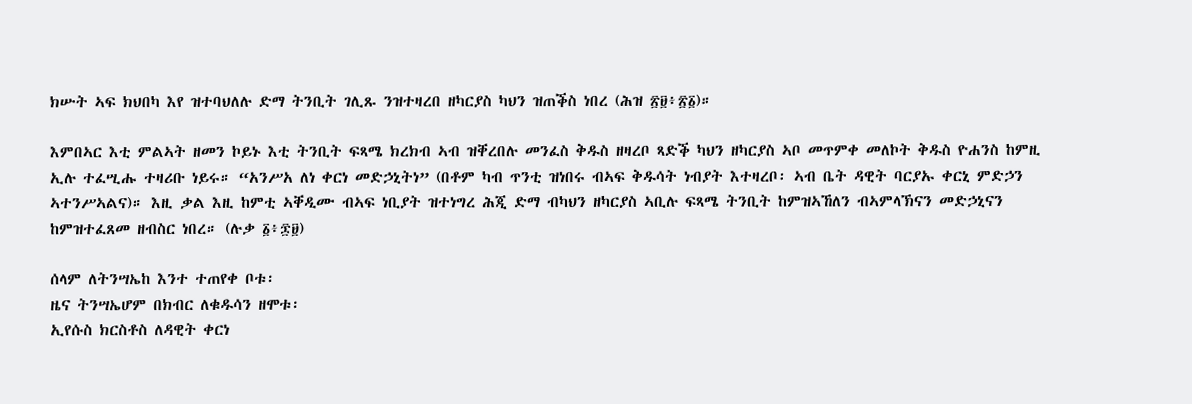ክሡት ኣፍ ክህበካ እየ ዝተባህለሉ ድማ ትንቢት ገሊጹ ንዝተዛረበ ዘካርያስ ካህን ዝጠቕስ ነበረ (ሕዝ ፳፱፥፳፩)።

እምበኣር እቲ ምልኣት ዘመን ኮይኑ እቲ ትንቢት ፍጻሜ ክረክብ ኣብ ዝቐረበሉ መንፈስ ቅዱስ ዘዛረቦ ጻድቕ ካህን ዘካርያስ ኣቦ መጥምቀ መለኮት ቅዱስ ዮሐንስ ከምዚ ኢሉ ተፈሢሑ ተዛሪቡ ነይሩ። “አንሥአ ለነ ቀርነ መድኃኒትነ” (በቶም ካብ ጥንቲ ዝነበሩ ብኣፍ ቅዱሳት ነብያት እተዛረቦ፡ ኣብ ቤት ዳዊት ባርያኡ ቀርኒ ምድኃን ኣተንሥኣልና)። እዚ ቃል እዚ ከምቲ ኣቐዲሙ ብኣፍ ነቢያት ዝተነግረ ሕጂ ድማ ብካህን ዘካርያስ ኣቢሉ ፍጻሜ ትንቢት ከምዝኣኸለን ብኣምላኽናን መድኃኒናን ከምዝተፈጸመ ዘብስር ነበረ። (ሉቃ ፩፥፷፱)

ሰላም ለትንሣኤከ እንተ ተጠየቀ ቦቱ፡
ዜና ትንሣኤሆም በክብር ለቁዱሳን ዘሞቱ፡
ኢየሱስ ክርስቶስ ለዳዊት ቀርነ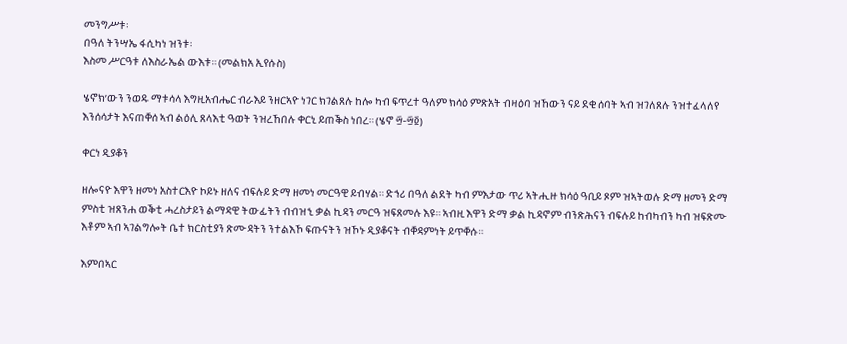መንግሥቱ፡
በዓለ ትንሣኤ ፋሲካነ ዝንቱ፡
እስመ ሥርዓቱ ለእስራኤል ውእቱ። (መልክአ ኢየሱስ)

ሄኖክ’ውን ንወዱ ማቱሳላ እግዚአብሔር ብራእይ ንዘርኣዮ ነገር ክገልጸሉ ከሎ ካብ ፍጥረተ ዓለም ክሳዕ ምጽአት ብዛዕባ ዝኸውን ናይ ደቂ ሰባት ኣብ ዝገለጸሉ ንዝተፈላለየ እንሰሳታት እናጠቐሰ ኣብ ልዕሊ ጸላእቲ ዓወት ንዝረኸበሉ ቀርኒ ይጠቕስ ነበረ። (ሄኖ ፵-፵፬)

ቀርነ ዲያቆን

ዘሎናዮ እዋን ዘመነ አስተርእዮ ኮይኑ ዘለና ብፍሉይ ድማ ዘመነ መርዓዊ ይብሃል። ድኅሪ በዓለ ልደት ካብ ምእታው ጥሪ ኣትሒዙ ክሳዕ ዓቢይ ጾም ዝኣትወሉ ድማ ዘመን ድማ ምስቲ ዝጸንሐ ወቕቲ ሓረስታይን ልማዳዊ ትውፊትን ብብዝኂ ቃል ኪዳን መርዓ ዝፍጸመሉ እዩ። ኣብዚ እዋን ድማ ቃል ኪዳኖም ብንጽሕናን ብፍሉይ ከብካብን ካብ ዝፍጽሙ እቶም ኣብ ኣገልግሎት ቤተ ክርስቲያን ጽሙዳትን ንተልእኾ ፍጡናትን ዝኾኑ ዲያቆናት ብቐዳምነት ይጥቐሱ።

እምበኣር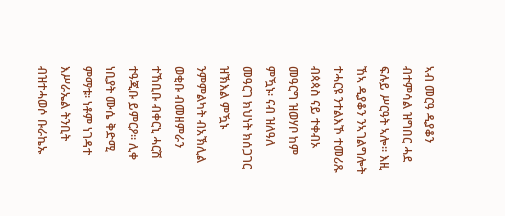ኣብ መርዓ ዲያቆን ብተምሳል ዝግበር ሓደ ፍሉይ ሥርዓት ኣሎ። እዚ ኸኣ ዲያቆን ንኣገልግሎት ተሓርዩ ንተልእኾ ተመሪጹ ብጳጳስ ናይ ተቀብኦ መዓርግ ዝወሃቦ ከም ምዃኑ፡ ናብ ዝለዓለ መዓርገ ክህነት ክሰጋገር ዝኽእል ምዃኑ ንምምልካት ብአኽሊል ወቂቡ ብመዘምራን ተኸቢቡ ብቀርኒ ሓርሽ ተዓጂቡ ይምርዖ። ሊቀ ነቢያት ሙሴ ቅድሚ ምማቱ፡ ነቶም ነገዳተ እሥራኤል ትንቢት ብዝተሓወሶ ቡራኬኡ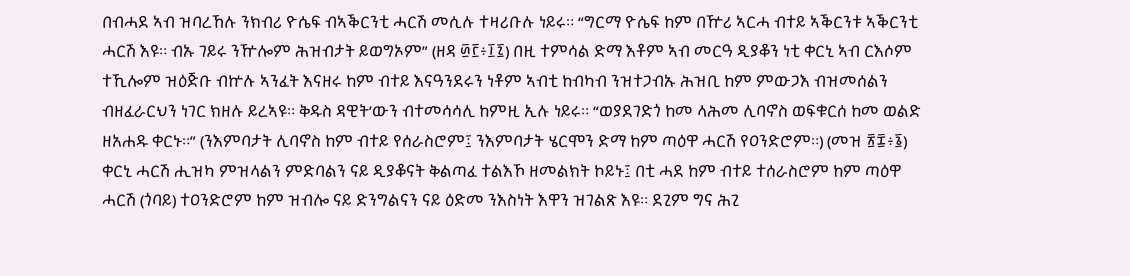በብሓደ ኣብ ዝባረኸሉ ንክብሪ ዮሴፍ ብኣቕርንቲ ሓርሽ መሲሉ ተዛሪቡሉ ነይሩ። “ግርማ ዮሴፍ ከም በዅሪ ኣርሓ ብተይ ኣቕርንቱ ኣቕርንቲ ሓርሽ እዩ። ብኡ ገይሩ ንዅሎም ሕዝብታት ይወግኦም” (ዘዳ ፴፫፥፲፯) በዚ ተምሳል ድማ እቶም ኣብ መርዓ ዲያቆን ነቲ ቀርኒ ኣብ ርእሶም ተኺሎም ዝዕጅቡ ብኵሉ ኣንፈት እናዘሩ ከም ብተይ እናዓንደሩን ነቶም ኣብቲ ከብካብ ንዝተጋብኡ ሕዝቢ ከም ምውጋእ ብዝመሰልን ብዘፈራርህን ነገር ክዘሉ ይረኣዩ። ቅዱስ ዳዊት’ውን ብተመሳሳሊ ከምዚ ኢሉ ነይሩ። “ወያደገድጎ ከመ ላሕመ ሊባኖስ ወፍቁርሰ ከመ ወልድ ዘአሐዱ ቀርኑ።” (ንእምባታት ሊባኖስ ከም ብተይ የሰራስሮም፤ ንእምባታት ሄርሞን ድማ ከም ጣዕዋ ሓርሽ የዐንድሮም።) (መዝ ፳፰፥፮) ቀርኒ ሓርሽ ሒዝካ ምዝላልን ምድባልን ናይ ዲያቆናት ቅልጣፈ ተልእኾ ዘመልክት ኮይኑ፤ በቲ ሓደ ከም ብተይ ተሰራስሮም ከም ጣዕዋ ሓርሽ (ጎባይ) ተዐንድሮም ከም ዝብሎ ናይ ድንግልናን ናይ ዕድመ ንእስነት እዋን ዝገልጽ እዩ። ደጊም ግና ሕጊ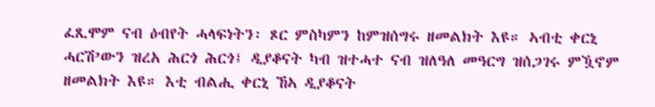ፈጺሞም ናብ ዕብየት ሓላፍነትን፡ ጾር ምስካምን ከምዝሰግሩ ዘመልክት እዩ። ኣብቲ ቀርኒ ሓርሽ’ውን ዝረአ ሕርጎ ሕርጎ፤ ዲያቆናት ካብ ዝተሓተ ናብ ዝለዓለ መዓርግ ዝሰጋገሩ ምዃኖም ዘመልክት እዩ። እቲ ብልሒ ቀርኒ ኸኣ ዲያቆናት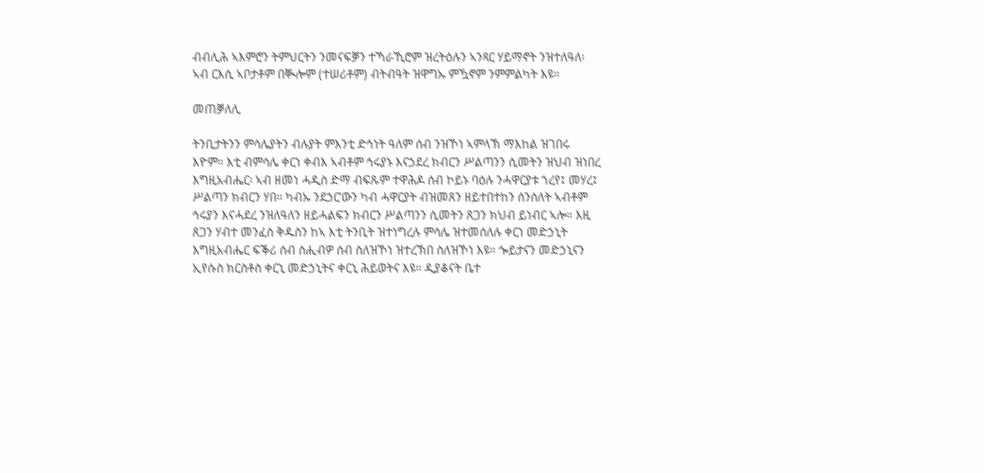ብብሊሕ ኣእምሮን ትምህርትን ንመናፍቓን ተኻራኺሮም ዝረትዕሉን ኣንጻር ሃይማኖት ንዝተለዓለ፡ ኣብ ርእሲ ኣቦታቶም በቚሎም (ተሠሪቶም) ብትብዓት ዝዋግኡ ምዃኖም ንምምልካት እዩ።

መጠቓለሊ

ትንቢታትንን ምሳሌያትን ብሉያት ምእንቲ ድኅነት ዓለም ሰብ ንዝኾነ ኣምላኽ ማእከል ዝገበሩ እዮም። እቲ ብምሳሌ ቀርነ ቀብእ ኣብቶም ኅሩያኑ እናኃደረ ክብርን ሥልጣንን ሲመትን ዝህብ ዝነበረ እግዚአብሔር፡ ኣብ ዘመነ ሓዲስ ድማ ብፍጹም ተዋሕዶ ሰብ ኮይኑ ባዕሉ ንሓዋርያቱ ኀረየ፤ መሃረ፤ ሥልጣን ክብርን ሃበ። ካብኡ ንደኃር’ውን ካብ ሓዋርያት ብዝመጸን ዘይተበተከን ሰንሰለት ኣብቶም ኅሩያን እናሓደረ ንዝለዓለን ዘይሓልፍን ክብርን ሥልጣንን ሲመትን ጸጋን ክህብ ይነብር ኣሎ። እዚ ጸጋን ሃብተ መንፈስ ቅዱስን ከኣ እቲ ትንቢት ዝተነግረሉ ምሳሌ ዝተመሰለሉ ቀርነ መድኃኒት እግዚአብሔር ፍቕሪ ሰብ ስሒብዎ ሰብ ስለዝኾነ ዝተረኽበ ስለዝኾነ እዩ። ጐይታናን መድኃኒናን ኢየሱስ ክርስቶስ ቀርኒ መድኃኒትና ቀርኒ ሕይወትና እዩ። ዲያቆናት ቤተ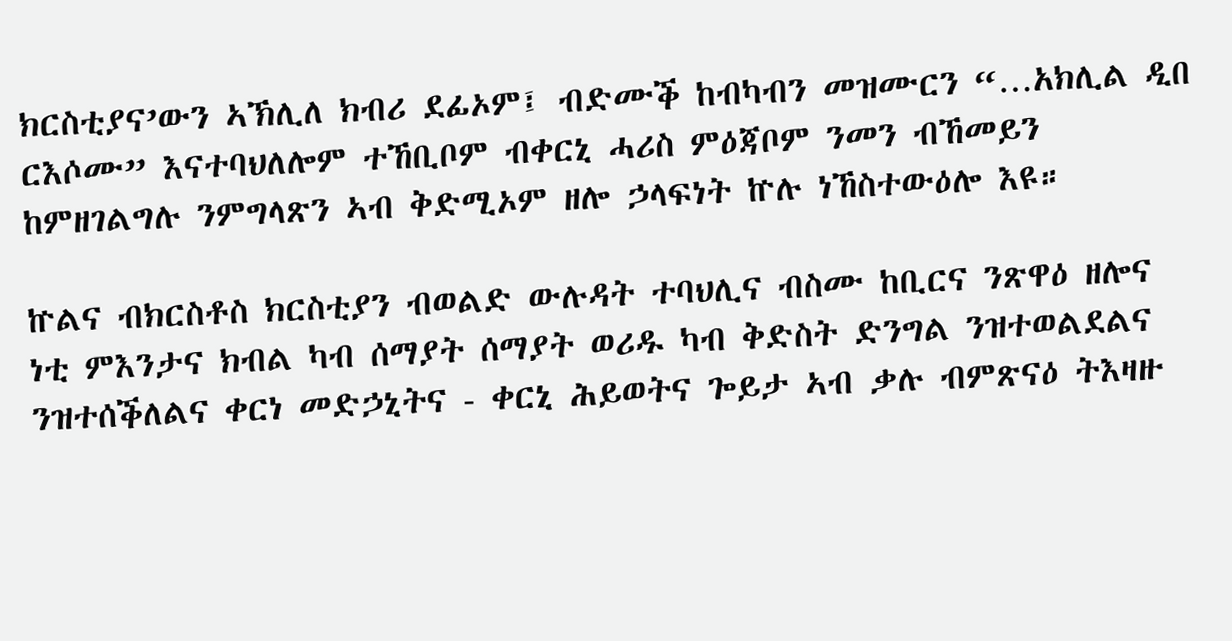ክርስቲያና’ውን ኣኽሊለ ክብሪ ደፊኦም፤ ብድሙቕ ከብካብን መዝሙርን “…አክሊል ዲበ ርእሶሙ” እናተባህለሎም ተኸቢቦም ብቀርኒ ሓሪስ ምዕጃቦም ንመን ብኸመይን ከምዘገልግሉ ንምግላጽን ኣብ ቅድሚኦም ዘሎ ኃላፍነት ኵሉ ነኸስተውዕሎ እዩ።

ኵልና ብክርስቶስ ክርስቲያን ብወልድ ውሉዳት ተባህሊና ብስሙ ከቢርና ንጽዋዕ ዘሎና ነቲ ምእንታና ክብል ካብ ሰማያት ሰማያት ወሪዱ ካብ ቅድስት ድንግል ንዝተወልደልና ንዝተሰቕለልና ቀርነ መድኃኒትና - ቀርኒ ሕይወትና ጐይታ ኣብ ቃሉ ብምጽናዕ ትእዛዙ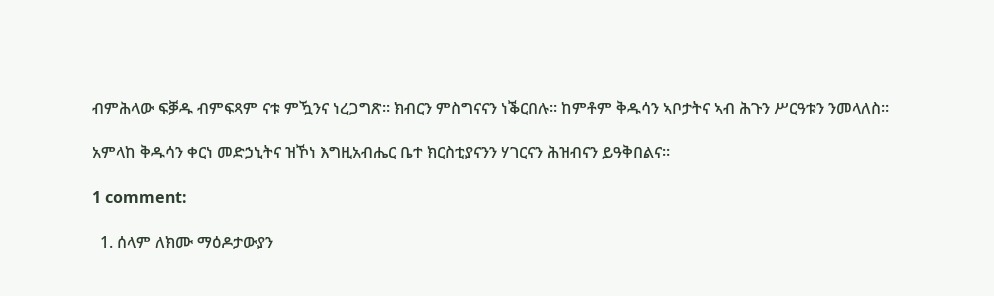ብምሕላው ፍቓዱ ብምፍጻም ናቱ ምዃንና ነረጋግጽ። ክብርን ምስግናናን ነቕርበሉ። ከምቶም ቅዱሳን ኣቦታትና ኣብ ሕጉን ሥርዓቱን ንመላለስ።

አምላከ ቅዱሳን ቀርነ መድኃኒትና ዝኾነ እግዚአብሔር ቤተ ክርስቲያናንን ሃገርናን ሕዝብናን ይዓቅበልና።

1 comment:

  1. ሰላም ለክሙ ማዕዶታውያን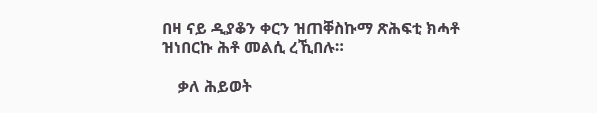በዛ ናይ ዲያቆን ቀርን ዝጠቐስኩማ ጽሕፍቲ ክሓቶ ዝነበርኩ ሕቶ መልሲ ረኺበሉ።

    ቃለ ሕይወት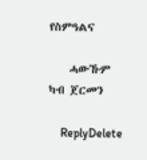የስምዓልና

    ሓውኹም ካብ ጀርመን

    ReplyDelete